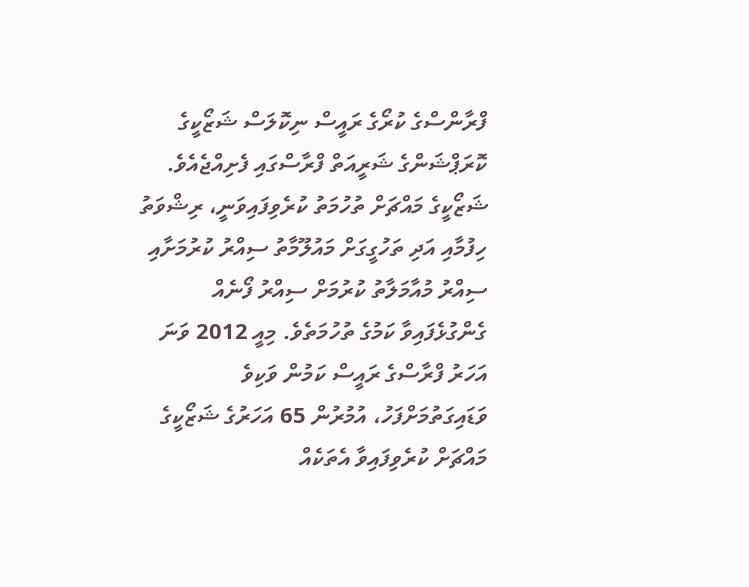ފްރާންސްގެ ކުރޯގެ ރައީސް ނިކޮލަސް ޝަޒޯކީގެ ކޮރަޕްޝަންގެ ޝަރީއަތް ފްރާސްގައި ފެށިއްޖެއެވެ.
ޝަޒޯކީގެ މައްޗަށް ތުހުމަތު ކުރެވިފައިވަނީ، ރިޝްވަތު ހިފުމާއި އަދި ތަހުގީގަށް މައުލޫމާތު ސިއްރު ކުރުމަށާއި ސިއްރު މުއާމަލާތު ކުރުމަށް ސިއްރު ފޯނެއް ގެންގުޅެފައިވާ ކަމުގެ ތުހުމަތެވެ. މިއީ 2012 ވަނަ އަހަރު ފްރާސްގެ ރައީސް ކަމުން ވަކިވެ ވަޑައިގަތުމަށްފަހު، އުމުރުން 65 އަހަރުގެ ޝަޒޯކީގެ މައްޗަށް ކުރެވިފައިވާ އެތަކެއް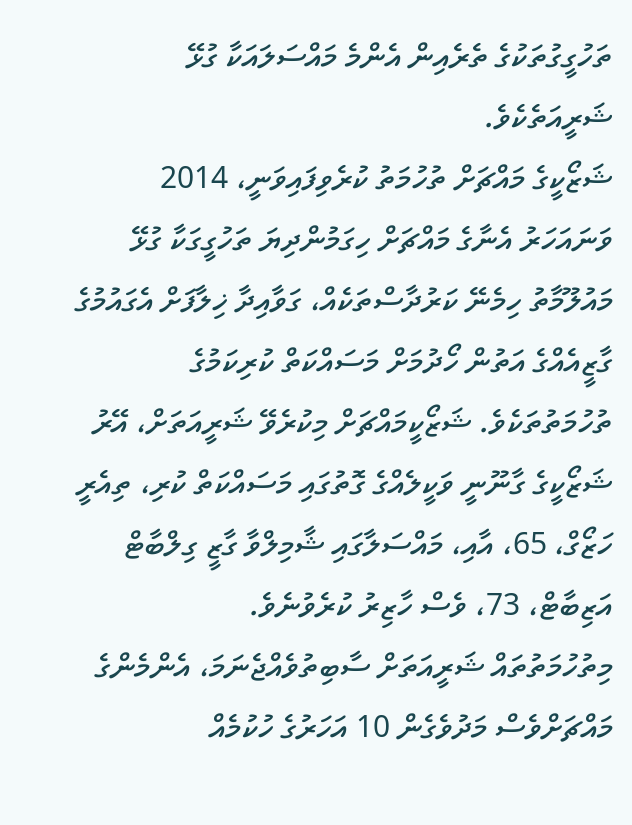ތަހުގީގުތަކުގެ ތެރެއިން އެންމެ މައްސަލައަކާ ގުޅޭ ޝަރީއަތެކެވެ.
ޝަޒޯކީގެ މައްޗަށް ތުހުމަތު ކުރެވިފައިވަނީ، 2014 ވަނައަހަރު އެނާގެ މައްޗަށް ހިގަމުންދިޔަ ތަހުގީގަކާ ގުޅޭ މައުލޫމާތު ހިމެނޭ ކަރުދާސްތަކެއް، ގަވާއިދާ ޚިލާފަށް އެގައުމުގެ ގާޒީއެއްގެ އަތުން ހޯދުމަށް މަސައްކަތް ކުރިކަމުގެ ތުހުމަތުތަކެވެ. ޝަޒޯކީމައްޗަށް މިކުރެވޭ ޝަރީއަތަށް، އޭރު ޝަޒޯކީގެ ގާނޫނީ ވަކީލެއްގެ ގޮތުގައި މަސައްކަތް ކުރި، ތިއެރީ ހަޒޯގް، 65، އާއި، މައްސަލާގައި ޝާމިލްވާ ގާޒީ ގިލްބާޓް އަޒިބާޓް، 73، ވެސް ހާޒިރު ކުރެވުނެވެ.
މިތުހުމަތުތައް ޝަރީއަތަށް ސާބިތުވެއްޖެނަމަ، އެންމެންގެ މައްޗަށްވެސް މަދުވެގެން 10 އަހަރުގެ ހުކުމެއް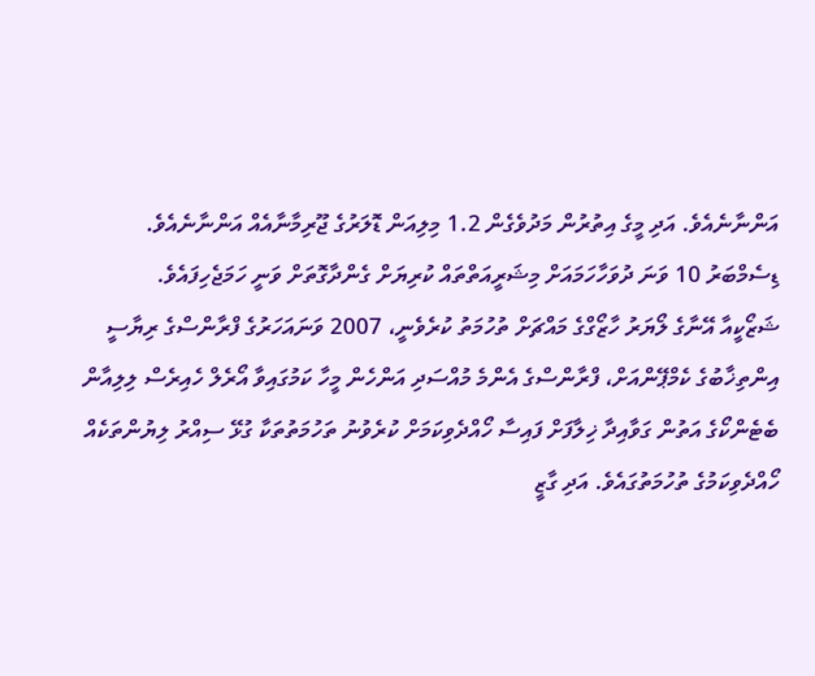އަންނާނެއެވެ. އަދި މީގެ އިތުރުން މަދުވެގެން 1.2 މިލިއަން ޑޮލަރުގެ ޖޫރިމާނާއެއް އަންނާނެއެވެ.
ޑިސެމްބަރު 10 ވަނަ ދުވަހާހަމައަށް މިޝަރީއަތްތައް ކުރިޔަށް ގެންދާގޮތަށް ވަނީ ހަމަޖެހިފައެވެ.
ޝަޒޯކީއާ އޭނާގެ ލޯޔަރު ހާޒޯގްގެ މައްޗަށް ތުހުމަތު ކުރެވެނީ، 2007 ވަނައަހަރުގެ ފްރާންސްގެ ރިޔާސީ އިންތިޚާބުގެ ކެމްޕޭންއަށް، ފްރާންސްގެ އެންމެ މުއްސަދި އަންހެން މީހާ ކަމުގައިވާ އޯރެލް ހެއިރެސް ލިލިއާން ބެޓެންކޯގެ އަތުން ގަވާއިދާ ޚިލާފަށް ފައިސާ ހޯއްދެވިކަމަށް ކުރެވުނު ތަހުމަތުތަކާ ގުޅޭ ސިއްރު ލިޔުންތަކެއް ހޯއްދެވިކަމުގެ ތުހުމަތުގައެވެ. އަދި ގާޒީ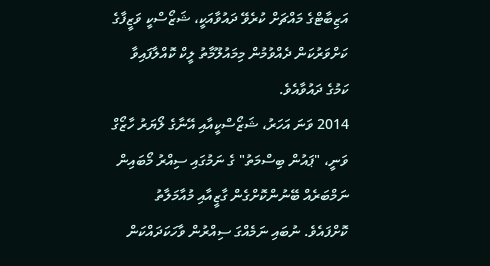އަޒިބާޓްގެ މައްޗަށް ކުރެވޭ ދައުވާއަކީ، ޝަޒޯސްކީ ވަޒީފާގެ ކަށްވަރުކަން ދެއްވުމުން މިމައުލޫމާތު ލީކް ކޮއްލާފައިވާ ކަމުގެ ދައުވާއެވެ.
2014 ވަނަ އަހަރު، ޝަޒޯސްކީއާއި އޭނާގެ ލޯޔަރު ހާޒޯގް ވަނީ، "ޕައުން ބިސްމަތު" ގެ ނަމުގައި ސިއްރު މޯބައިން ނަމްބަރެއް ބޭނުންކޮށްގެން ގާޒީއާއި މުއާމަލާތު ކޮށްފައެވެ. ނުބައި ނަމެއްގަ ސިއްރުން ވާހަކަދައްކަން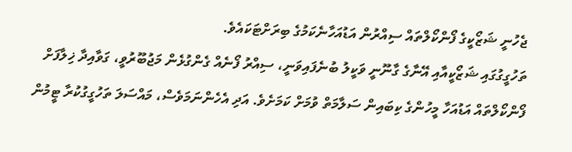ޖެހުނީ ޝަޒޯކީގެ ފޯންކޯލްތައް ސިއްރުން އަޑުއަހާނެކަމުގެ ބިރަށްޓަކައެވެ.
ތަހުގީގުގައި ޝަޒޯކީއާއި އޭނާގެ ގާނޫނީ ވަކީލު ބުނެފައިވަނީ، ސިއްރު ފޯނެއް ގެންގުޅެން މަޖުބޫރުވީ، ގަވާއިދާ ޚިލާފަށް ފޯންކޯލްތައް އަޑުއަހާ މީހުންގެ ކިބައިން ސަލާމަތް ވުމަށް ކަމަށެވެ. އަދި އެހެންނަމަވެސް، މައްސަލަ ތަހުގީގުކުރާ ޓީމުން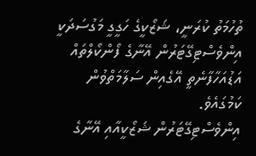ތުހުމަތު ކުރަނީ، ޝަޒޯކީގެ ހަގީގީ މަގުސަދަކީ އިންވެސްޓިގޭޓަރުން އޭނާގެ ފޯންކޯލްތައް އަޑުއަހާފާނެތީ އޭގެއިން ސަލާމަތްވުން ކަމުގައެވެ.
އިންވެސްޓިގޭޓަރުން ޝަޒޯކީއާއި އޭނާގެ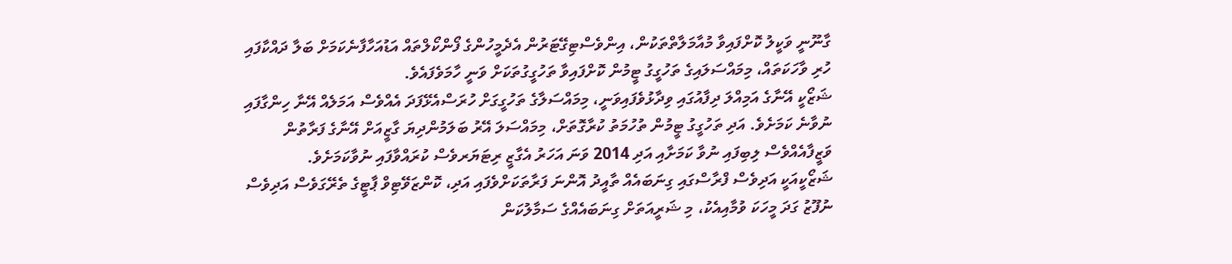ގާނޫނީ ވަކީލު ކޮށްފައިވާ މުއާމަލާތްތަކުން، އިންވެސްޓިގޭޓަރުން އެދެމީހުންގެ ފޯންކޯލްތައް އަޑުއަހާފާނެކަމަށް ބަލާ ދައްކާފައި ހުރި ވާހަކަތައް، މިމައްސަލައިގެ ތަހުގީގު ޓީމުން ކޮށްފައިވާ ތަހުގީގުތަކަށް ވަނީ ހާމަވެފައެވެ.
ޝަޒޯކީ އޭނާގެ އަމިއްލަ ދިފާއުގައި ވިދާޅުވެފައިވަނީ، މިމައްސަލާގެ ތަހުގީގަށް ހުރަސްއެޅޭފަދަ އެއްވެސް އަމަލެއް އޭނާ ހިންގާފައި ނުވާނެ ކަމަށެވެ. އަދި ތަހުގީގު ޓީމުން ތުހުމަތު ކުރާގޮތަށް، މިމައްސަލަ އޭރު ބަލަމުންދިޔަ ގާޒީއަށް އޭނާގެ ފަރާތުން ވަޒީފާއެއްވެސް ލިބިފައި ނުވާ ކަމަށާއި އަދި 2014 ވަނަ އަހަރު އެގާޒީ ރިޓަޔަރވެސް ކުރައްވާފައި ނުވާކަމަށެވެ.
ޝަޒޯކީއަކީ އަދިވެސް ފްރާސްގައި ގިނަބައެއް ތާއީދު އޮންނަ ފަރާތަކަށްވެފައި އަދި، ކޮންޒަވޭޓިވް ޕާޓީގެ ތެރޭގަވެސް އަދިވެސް ނުފޫޒު ގަދަ މީހަކަ ވުމާއިއެކު، މި ޝަރީއަތަށް ގިނަބައެއްގެ ސަމާލުކަން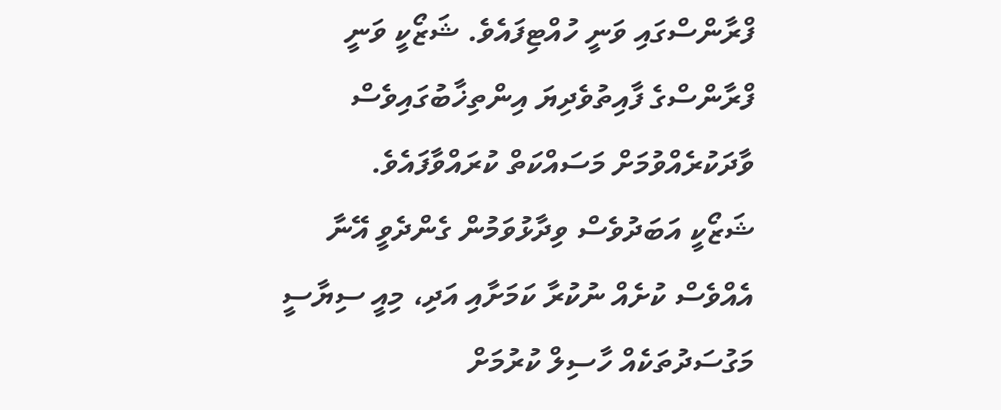ފްރާންސްގައި ވަނީ ހުއްޓިފައެވެ. ޝަޒޯކީ ވަނީ ފްރާންސްގެ ފާއިތުވެދިޔަ އިންތިޚާބުގައިވެސް ވާދަކުރެއްވުމަށް މަސައްކަތް ކުރައްވާފައެވެ.
ޝަޒޯކީ އަބަދުވެސް ވިދާޅުވަމުން ގެންދެވީ އޭނާ އެއްވެސް ކުށެއް ނުކުރާ ކަމަށާއި އަދި، މިއީ ސިޔާސީ މަގުސަދުތަކެއް ހާސިލް ކުރުމަށް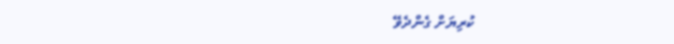ކުރިޔަށް ގެންދެވޭ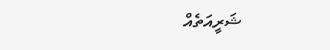ޝަރީއަތެއް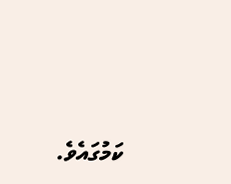ކަމުގައެވެ.